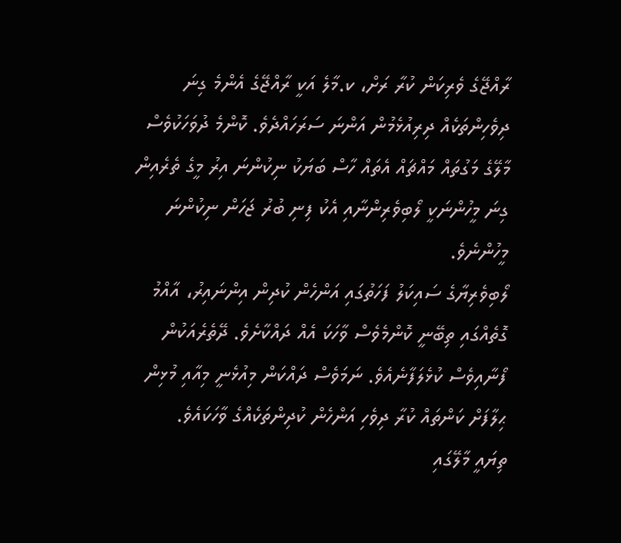ރާއްޖޭގެ ވެރިކަން ކުރާ ރަށް، ކ.މާލެ އަކީ ރާއްޖޭގެ އެންމެ ގިނަ ދިވެހިންތަކެއް ދިރިއުޅެމުން އަންނަ ސަރަހައްދެވެ. ކޮންމެ ދުވަހަކުވެސް މާލޭގެ މަގުތައް މައްޗައް އެތައް ހާސް ބަޔަކު ނިކުންނަ އިރު މީގެ ތެރެއިން ގިނަ މީހުންނަކީ ލޯބިވެރިންނާއި އެކު ފިނި ބުރު ޖަހަން ނިކުންނަ މީހުންނެވެ.
ލޯބިވެރިޔާގެ ސައިކަލު ފަހަތުގައި އަންހެން ކުދިން އިންނައިރު، އާއްމު ގޮތެއްގައި ތިބޭނީ ކޮންމެވެސް ވާހަކަ އެއް ދައްކާށެވެ. ދޭތެރެއަކުން ފޯނާއިވެސް ކުޅެލަފާނެއެވެ. ނަމަވެސް ދައްކަން މިއުޅެނީ މިއާއި މުޅިން ޙިލާފަށް ކަންތައް ކުރާ ދިވެހި އަންހެން ކުދިންތަކެއްގެ ވާހަކައެވެ.
ތިޔައީ މާލޭގައި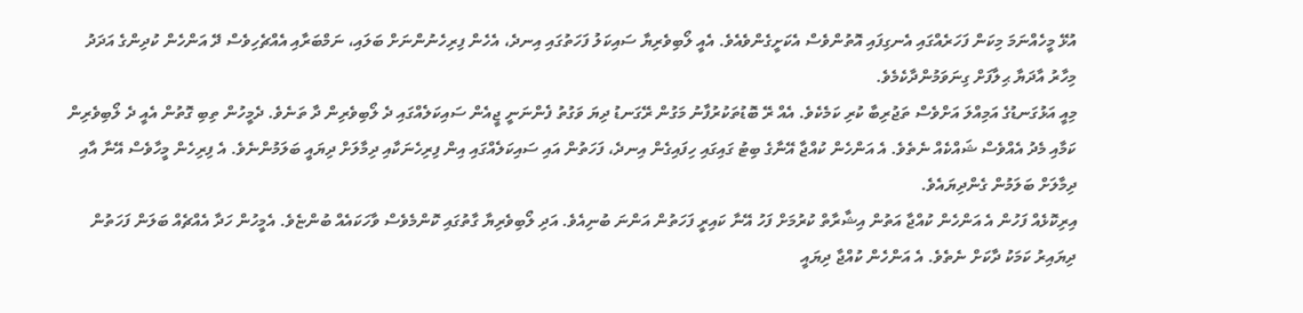އުޅޭ މީހެއްނަމަ މިކަން ފަހަރެއްގައި އެނގިފައި އޮތުންވެސް އެކަށީގެންވެއެވެ. އެއީ ލޯބިވެރިޔާ ސައިކަލު ފަހަތުގައި އިނދެ، އެހެން ފިރިހެނުންނަށް ބަލައި، ނަމްބަރާއި އެއްޗެހިވެސް ދޭ އަންހެން ކުދިންގެ އަދަދު މިހާރު އާދަޔާ ޙިލާފަށް ގިނަވަމުންދާކެމެވެ.
މިއީ އަޅުގަނޑުގެ އަމިއްލަ އަށްވެސް ތަޖުރިބާ ކުރި ކަމެކެވެ. އެއް ރޭ ބޮޑުތަކުރުފާނު މަގުން ރޭގަނޑު ދިޔަ ވަގުތު ފެންނަނީ ޖީއެން ސައިކަލެއްގައި ދެ ލޯބިވެރިން ދާ ތަނެވެ. ދެމީހުން ތިބި ގޮތުން އެއީ ދެ ލޯބިވެރިން ކަމާއި މެދު އެއްވެސް ޝައްކެއް ނެތެވެ. އެ އަންހެން ކުއްޖާ އޭނާގެ ބިޓު ގައިގައި ހިފައިގެން އިނދެ، ފަހަތުން އައި ސައިކަލެއްގައި އިން ފިރިހެނަކާއި ދިމާލަށް ދިޔައީ ބަލަމުންނެވެ. އެ ފިރިހެން މީހާވެސް އޭނާ އާއި ދިމާލަށް ބަލަމުން ގެންދިޔައެވެ.
އިރިކޮޅެއް ފަހުން އެ އަންހެން ކުއްޖާ އަތުން އިޝާރާތް ކުރުމަށް ފަހު އޭނާ ކައިރީ ފަހަތުން އަންނަ ބުނިއެވެ. އަދި ލޯބިވެރިޔާ ގާތުގައި ކޮންމެވެސް ވާހަކައެއް ބުންޏެވެ. އެމީހުން ހަދާ އެއްޗެއް ބަލަން ފަހަތުން ދިޔައިރު ކަމަކު ދާކަށް ނެތެވެ. އެ އަންހެން ކުއްޖާ ދިޔައީ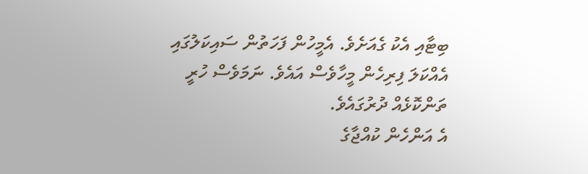ބިޓާއި އެކު ގެއަށެވެ. އެމީހުން ފަހަތުން ސައިކަލުގައި އެއްކަލަ ފިރިހެން މީހާވެސް އައެވެ. ނަމަވެސް ހުރީ ތަންކޮޅެއް ދުރުގައެވެ.
އެ އަންހެން ކުއްޖާގެ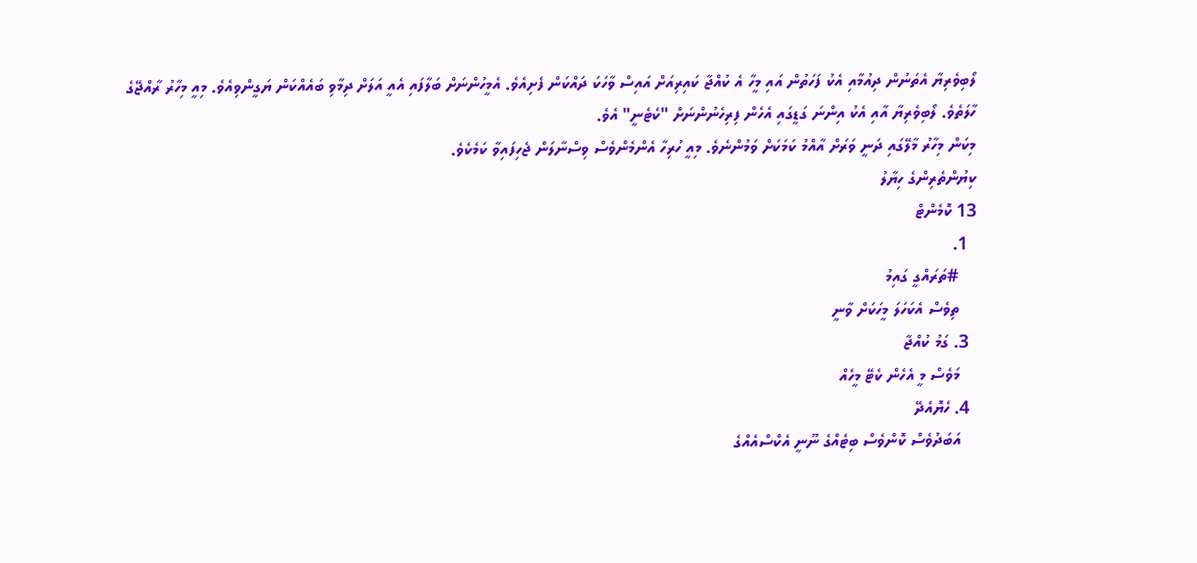ލޯބިވެރިޔާ އެތަނުން ދިއުމާއި އެކު ފަހަތުން އައި މީހާ އެ ކުއްޖާ ކައިރިއަށް އައިސް ވާހަކަ ދައްކަން ފެށިއެވެ. އެމީހުންނަށް ބަލާފައި އެއީ އަލަށް ދިމާވި ބައެއްކަން ޔަގީންވިއެވެ. މިއީ މިހާރު ރާއްޖޭގެ ހާލަތެވެ. ލޯބިވެރިޔާ އާއި އެކު އިންނަ ގަޑީގައި އެހެން ފިރިހެނުންނަށް "ކެޓެނީ" އެވެ.
މިކަން މިހާރު މާލޭގައި ދަނީ ވަރަށް އާއްމު ކަމަކަށް ވަމުންނެވެ. މިއީ ހުރިހާ އެންމެންވެސް ވިސްނާލަން ޖެހިފައިވާ ކަމެކެވެ.
ކިޔުންތެރިންގެ ހިޔާލު
13 ކޮމެންޓް
  1.
    #ތަރައްގީ ގައިމު
    ތިވެސް އެކަހަލަ މީހަކަށް ވާނީ
  3. ގަމު ކުއްޖާ
    މަވެސް މީ އެހެން ކެޓޭ މީހެއް
  4. ހެޔޮއެދޭ
    އަބަދުވެސް ކޮންވެސް ބިޓެއްގެ ނޫނީ އެކްސްއެއްގެ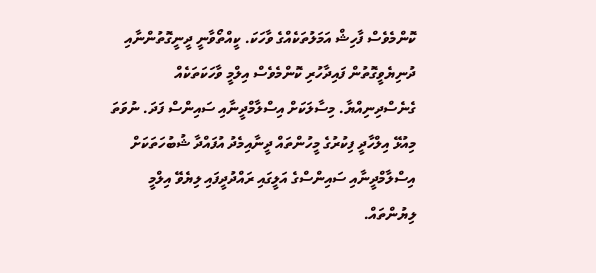ކޮންމެވެސް ފާހިޝް އަމަލުތަކެއްގެ ވާހަކަ. ކީއްތޯވާނީ ދީނީގޮތުންނާއި ދުނިޔެވީގޮތުން ފައިދާހުރި ކޮންމެވެސް އިލްމީ ވާހަކަތަކެއް ގެނެސްދިނިއްޔާ. މިސާލަކަށް އިސްލާމްދީނާއި ސައިންސް ފަދަ. ނުވަތަ މިއުޅޭ އިލްހާދީ ފިކުރުގެ މީހުންތައް ދީނާއިމެދު އުފައްދާ ޝުބުހަތަކަށް އިސްލާމްދީނާއި ސައިންސްގެ އަލީގައި ރައްދުދީފައި ލިޔެވޭ އިލްމީ ލިޔުންތައް.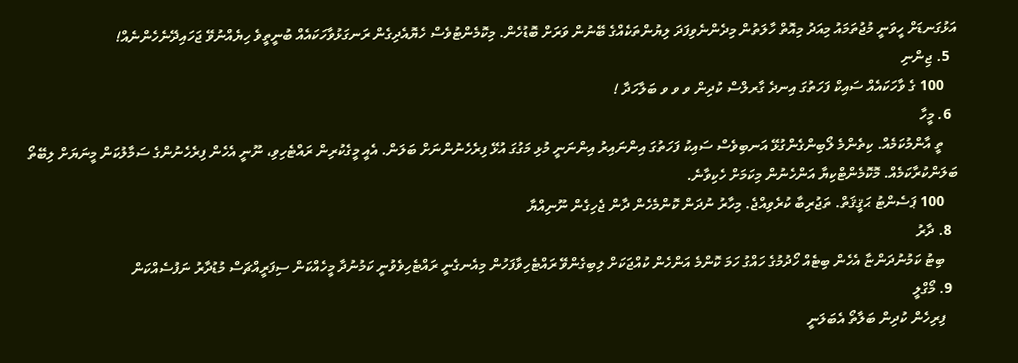އަޅުގަނޑަށް ހީވަނީ މުޖުތަމައު މިއަދު މިއޮތް ހާލަތުން މިދެންނެވިފަދަ ލިޔުންތަކެއްގެ ބޭނުން ވަރަށް ބޮޑުހެން. މިކޮމެންޓުވެސް ހެޔޮއެދިގެން ރަނގަޅުވާހަކައެއް ބުނީތީވެ ހިޔެއްނުވޭ ޖަހައިދޭނެހެންނެއް!
  5. ޖިންނި
    100 ގެ ވާހަކައެއް ސައިކް ފަހަތުގަ އިނދެ ގާރލްސް ކުދިން ވ ވ ވ ބަލާހަދާ !
  6. މީހާ
    ތީ އާންމުކަމެއް. ކިތެންމެ ލޯބިންގެންގުޅޭ އަނބިވެސް ސައިކު ފަހަތުގަ އިންނައިރު އިންނަނީ މުޅި މަގުގަ އުޅޭ ފިރެހެނުންނަށް ބަލަން. އެއީ މީގެކުރިން ރައްޓެހިވި، ނޫނީ އެހެން ފިރެހެނުންގެ ސަމާލުކަން މީނަޔަށް ލިބޭތޯ ބަލަންކުރާކަމެއް. މޮކޮމެންޓްކިޔާ އަންހެނުން މިކަމަށް ހެކިވާނެ.
    100 ޕަސެންޓު ޙަޤީޤަތް. ތަޖުރިބާ ކުރެވިއްޖެ. މިހާރު ނުދަން ކޮންމެހެން ދާން ޖެހިގެން ނޫނިއްޔާ
  8. ދާރު
    ބިޓު ކަމުނުދަންޏާ އެހެން ބިޓެއް ހޯދުމުގެ ހައްގު ހަމަ ކޮންމެ އަންހެން ކުއްޖަކަށް ލިބިގެންވޭ ރައްޓެހިވާފަހުން މިއެނގެނީ ރައްޓެހިވެވުނީ ކަމުނުދާ މީހެއްކަން ސިފަރީއްޗަސް މުޑުދާރު ނަފުސެއްކަން
  9. މޯގްލީ
    ފިރިހެން ކުދިން ބަލާތޯ އެބަލަނީ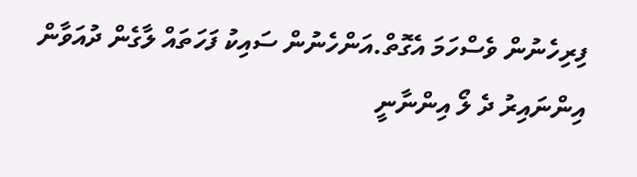ފިރިހެނުން ވެސްހަމަ އެގޮތް.އަންހެނުން ސައިކު ފަހަތައް ލާގެން ދުއަވާން އިންނައިރު ދެ ލޯ އިންނާނީ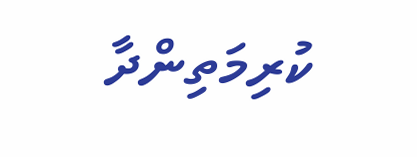ކުރިމަތިންދާ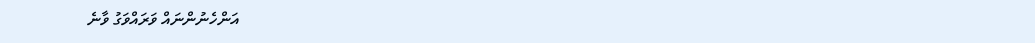އަންހެނުންނައް ވަރައްވަގު ވާނެ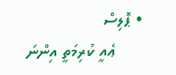• ޕޮލިސް
      ޢެއީ ކުރިމަތީ އިންނަ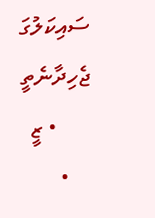ސައިކަލުގަ ޖެހިދާނެތީ
      • ޒީ
    •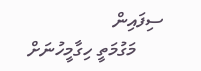ސިފައިން
      މަގުމަތީ ހިގާމީހުނަށް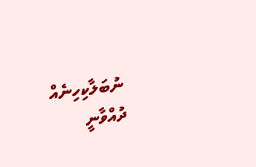ނުބަލާކިހިނެއް ދުއްވާނީ